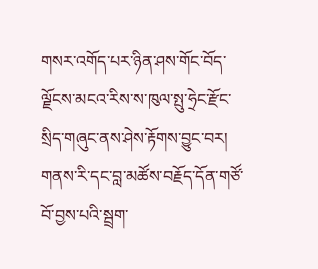གསར་འགོད་པར་ཉིན་ཤས་གོང་བོད་ལྗོངས་མངའ་རིས་ས་ཁུལ་སྤུ་ཧྲེང་རྫོང་སྲིད་གཞུང་ནས་ཤེས་རྟོགས་བྱུང་བར། གནས་རི་དང་བླ་མཚོས་བརྗོད་དོན་གཙོ་བོ་བྱས་པའི་སྦྲག་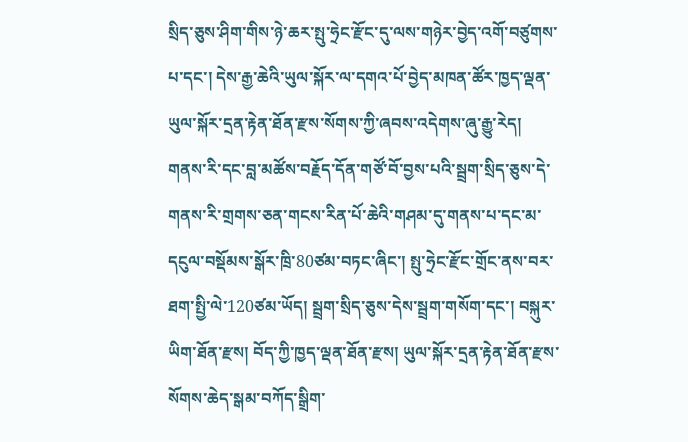སྲིད་ཅུས་ཤིག་གིས་ཉེ་ཆར་སྤུ་ཧྲེང་རྫོང་དུ་ལས་གཉེར་བྱེད་འགོ་བཙུགས་པ་དང་། དེས་རྒྱ་ཆེའི་ཡུལ་སྐོར་ལ་དགའ་པོ་བྱེད་མཁན་ཚོར་ཁྱད་ལྡན་ཡུལ་སྐོར་དྲན་རྟེན་ཐོན་རྫས་སོགས་ཀྱི་ཞབས་འདེགས་ཞུ་རྒྱུ་རེད།
གནས་རི་དང་བླ་མཚོས་བརྗོད་དོན་གཙོ་བོ་བྱས་པའི་སྦྲག་སྲིད་ཅུས་དེ་གནས་རི་གྲགས་ཅན་གངས་རིན་པོ་ཆེའི་གཤམ་དུ་གནས་པ་དང་མ་དངུལ་བསྡོམས་སྒོར་ཁྲི་80ཙམ་བཏང་ཞིང་། སྤུ་ཧྲེང་རྫོང་གྲོང་ནས་བར་ཐག་སྤྱི་ལེ་120ཙམ་ཡོད། སྦྲག་སྲིད་ཅུས་དེས་སྦྲག་གསོག་དང་། བསྐུར་ཡིག་ཐོན་རྫས། བོད་ཀྱི་ཁྱད་ལྡན་ཐོན་རྫས། ཡུལ་སྐོར་དྲན་རྟེན་ཐོན་རྫས་སོགས་ཆེད་སྒམ་བཀོད་སྒྲིག་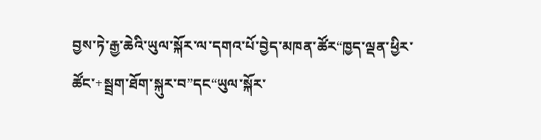བྱས་ཏེ་རྒྱ་ཆེའི་ཡུལ་སྐོར་ལ་དགའ་པོ་བྱེད་མཁན་ཚོར“ཁྱད་ལྡན་ཕྱིར་ཚོང་+སྦྲག་ཐོག་སྐུར་བ”དང“ཡུལ་སྐོར་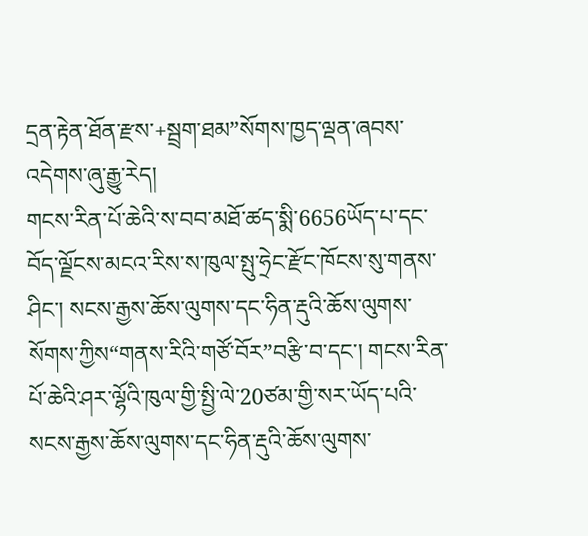དྲན་རྟེན་ཐོན་རྫས་+སྦྲག་ཐམ”སོགས་ཁྱད་ལྡན་ཞབས་འདེགས་ཞུ་རྒྱུ་རེད།
གངས་རིན་པོ་ཆེའི་ས་བབ་མཐོ་ཚད་སྨི་6656ཡོད་པ་དང་བོད་ལྗོངས་མངའ་རིས་ས་ཁུལ་སྤུ་ཧྲེང་རྫོང་ཁོངས་སུ་གནས་ཤིང་། སངས་རྒྱས་ཆོས་ལུགས་དང་ཧིན་རྡུའི་ཆོས་ལུགས་སོགས་ཀྱིས“གནས་རིའི་གཙོ་བོར”བརྩི་བ་དང་། གངས་རིན་པོ་ཆེའི་ཤར་ལྷོའི་ཁུལ་གྱི་སྤྱི་ལེ་20ཙམ་གྱི་སར་ཡོད་པའི་སངས་རྒྱས་ཆོས་ལུགས་དང་ཧིན་རྡུའི་ཆོས་ལུགས་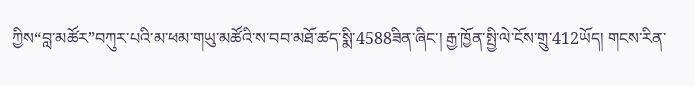ཀྱིས“བླ་མཚོར”བཀུར་པའི་མ་ཕམ་གཡུ་མཚོའི་ས་བབ་མཐོ་ཚད་སྨི་4588ཟིན་ཞིང་། རྒྱ་ཁྱོན་སྤྱི་ལེ་ངོས་གྲུ་412ཡོད། གངས་རིན་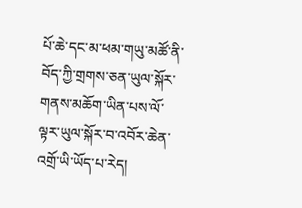པོ་ཆེ་དང་མ་ཕམ་གཡུ་མཚོ་ནི་བོད་ཀྱི་གྲགས་ཅན་ཡུལ་སྐོར་གནས་མཆོག་ཡིན་པས་ལོ་ལྟར་ཡུལ་སྐོར་བ་འབོར་ཆེན་འགྲོ་ཡི་ཡོད་པ་རེད།